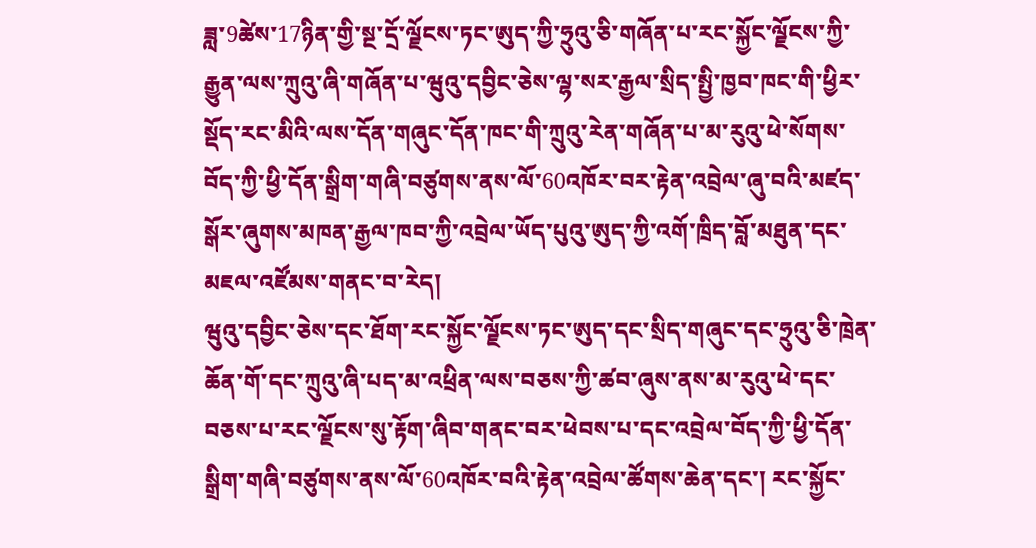ཟླ་9ཚེས་17ཉིན་གྱི་སྔ་དྲོ་ལྗོངས་ཏང་ཨུད་ཀྱི་ཧྲུའུ་ཅི་གཞོན་པ་རང་སྐྱོང་ལྗོངས་ཀྱི་རྒྱུན་ལས་ཀྲུའུ་ཞི་གཞོན་པ་ཝུའུ་དབྱིང་ཅེས་ལྷ་སར་རྒྱལ་སྲིད་སྤྱི་ཁྱབ་ཁང་གི་ཕྱིར་སྡོད་རང་མིའི་ལས་དོན་གཞུང་དོན་ཁང་གི་ཀྲུའུ་རེན་གཞོན་པ་མ་རུའུ་ཕེ་སོགས་བོད་ཀྱི་ཕྱི་དོན་སྒྲིག་གཞི་བཙུགས་ནས་ལོ་60འཁོར་བར་རྟེན་འབྲེལ་ཞུ་བའི་མཛད་སྒོར་ཞུགས་མཁན་རྒྱལ་ཁབ་ཀྱི་འབྲེལ་ཡོད་པུའུ་ཨུད་ཀྱི་འགོ་ཁྲིད་བློ་མཐུན་དང་མཇལ་འཛོམས་གནང་བ་རེད།
ཝུའུ་དབྱིང་ཅེས་དང་ཐོག་རང་སྐྱོང་ལྗོངས་ཏང་ཨུད་དང་སྲིད་གཞུང་དང་ཧྲུའུ་ཅི་ཁྲེན་ཆོན་གོ་དང་ཀྲུའུ་ཞི་པད་མ་འཕྲིན་ལས་བཅས་ཀྱི་ཚབ་ཞུས་ནས་མ་རུའུ་ཕེ་དང་བཅས་པ་རང་ལྗོངས་སུ་རྟོག་ཞིབ་གནང་བར་ཕེབས་པ་དང་འབྲེལ་བོད་ཀྱི་ཕྱི་དོན་སྒྲིག་གཞི་བཙུགས་ནས་ལོ་60འཁོར་བའི་རྟེན་འབྲེལ་ཚོགས་ཆེན་དང་། རང་སྐྱོང་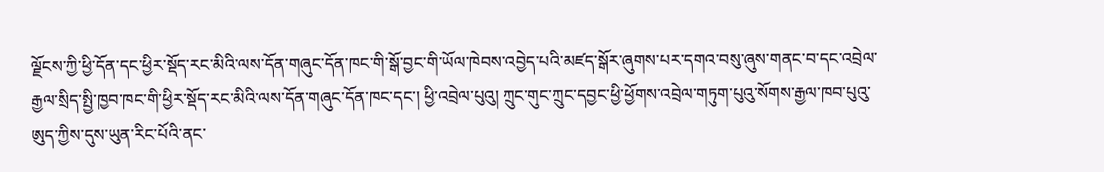ལྗོངས་ཀྱི་ཕྱི་དོན་དང་ཕྱིར་སྡོད་རང་མིའི་ལས་དོན་གཞུང་དོན་ཁང་གི་སྒོ་བྱང་གི་ཡོལ་ཁེབས་འབྱེད་པའི་མཛད་སྒོར་ཞུགས་པར་དགའ་བསུ་ཞུས་གནང་བ་དང་འབྲེལ་རྒྱལ་སྲིད་སྤྱི་ཁྱབ་ཁང་གི་ཕྱིར་སྡོད་རང་མིའི་ལས་དོན་གཞུང་དོན་ཁང་དང་། ཕྱི་འབྲེལ་པུའུ། ཀྲུང་གུང་ཀྲུང་དབྱང་ཕྱི་ཕྱོགས་འབྲེལ་གཏུག་པུའུ་སོགས་རྒྱལ་ཁབ་པུའུ་ཨུད་ཀྱིས་དུས་ཡུན་རིང་པོའི་ནང་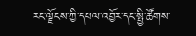རང་ལྗོངས་ཀྱི་དཔལ་འབྱོར་དང་སྤྱི་ཚོགས་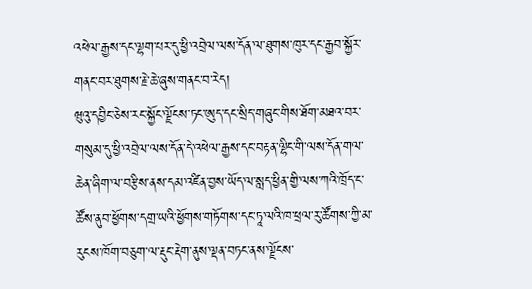འཕེལ་རྒྱས་དང་ལྷག་པར་དུ་ཕྱི་འབྲེལ་ལས་དོན་ལ་ཐུགས་ཁུར་དང་རྒྱབ་སྐྱོར་གནང་བར་ཐུགས་རྗེ་ཆེ་ཞུས་གནང་བ་རེད།
ཝུའུ་དབྱིང་ཅེས་རང་སྐྱོང་ལྗོངས་ཏང་ཨུད་དང་སྲིད་གཞུང་གིས་ཐོག་མཐའ་བར་གསུམ་དུ་ཕྱི་འབྲེལ་ལས་དོན་དེ་འཕེལ་རྒྱས་དང་བརྟན་ལྷིང་གི་ལས་དོན་གལ་ཆེན་ཞིག་ལ་བརྩིས་ནས་དམ་འཛིན་བྱས་ཡོད་ལ་སླད་ཕྱིན་གྱི་ལས་ཀའི་ཁྲོད་ང་ཚོས་ནུབ་ཕྱོགས་དགྲ་ཡའི་ཕྱོགས་གཏོགས་དང་ཏཱ་ལའི་ཁ་ཕྲལ་རུ་ཚོགས་ཀྱི་མ་རུངས་ཁོག་བཅུག་ལ་རྡུང་རྡེག་ནུས་ལྡན་བཏང་ནས་ལྗོངས་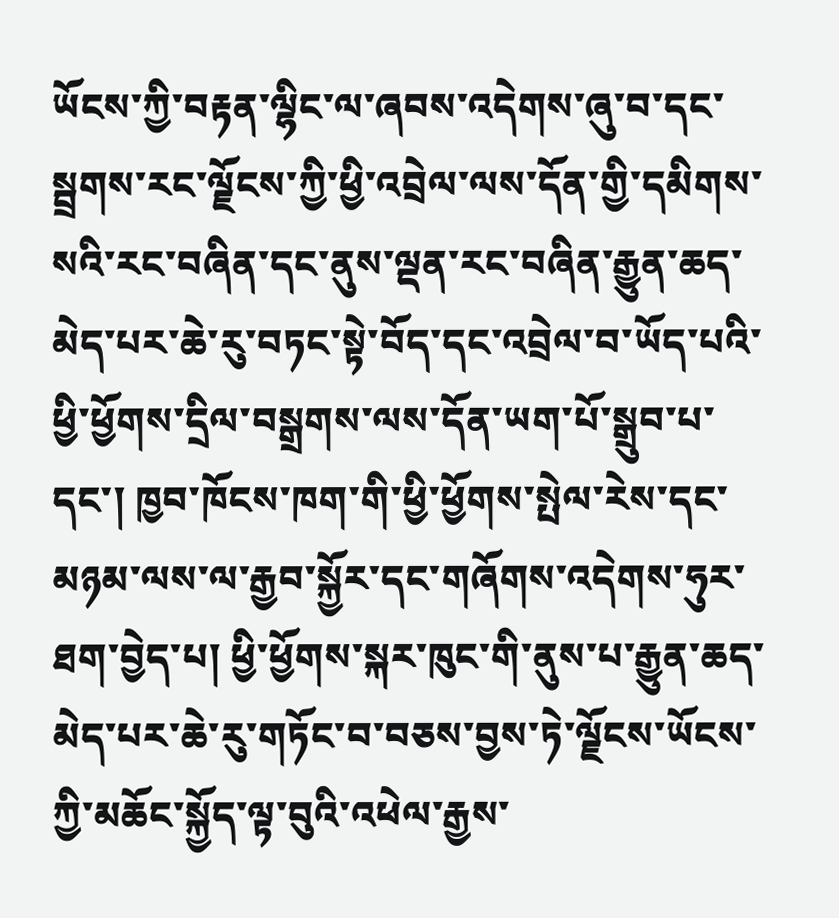ཡོངས་ཀྱི་བརྟན་ལྷིང་ལ་ཞབས་འདེགས་ཞུ་བ་དང་སྦྲགས་རང་ལྗོངས་ཀྱི་ཕྱི་འབྲེལ་ལས་དོན་གྱི་དམིགས་སའི་རང་བཞིན་དང་ནུས་ལྡན་རང་བཞིན་རྒྱུན་ཆད་མེད་པར་ཆེ་རུ་བཏང་སྟེ་བོད་དང་འབྲེལ་བ་ཡོད་པའི་ཕྱི་ཕྱོགས་དྲིལ་བསྒྲགས་ལས་དོན་ཡག་པོ་སྒྲུབ་པ་དང་། ཁྱབ་ཁོངས་ཁག་གི་ཕྱི་ཕྱོགས་སྤེལ་རེས་དང་མཉམ་ལས་ལ་རྒྱབ་སྐྱོར་དང་གཞོགས་འདེགས་ཧུར་ཐག་བྱེད་པ། ཕྱི་ཕྱོགས་སྐར་ཁུང་གི་ནུས་པ་རྒྱུན་ཆད་མེད་པར་ཆེ་རུ་གཏོང་བ་བཅས་བྱས་ཏེ་ལྗོངས་ཡོངས་ཀྱི་མཆོང་སྐྱོད་ལྟ་བུའི་འཕེལ་རྒྱས་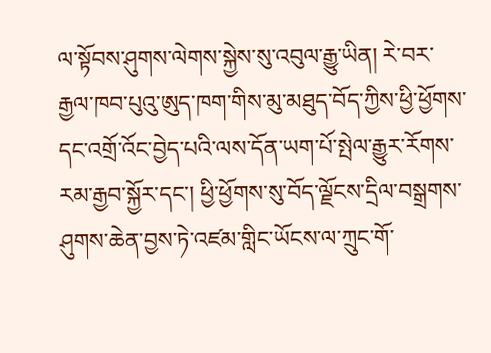ལ་སྟོབས་ཤུགས་ལེགས་སྐྱེས་སུ་འབུལ་རྒྱུ་ཡིན། རེ་བར་རྒྱལ་ཁབ་པུའུ་ཨུད་ཁག་གིས་མུ་མཐུད་བོད་ཀྱིས་ཕྱི་ཕྱོགས་དང་འགྲོ་འོང་བྱེད་པའི་ལས་དོན་ཡག་པོ་སྤེལ་རྒྱུར་རོགས་རམ་རྒྱབ་སྐྱོར་དང་། ཕྱི་ཕྱོགས་སུ་བོད་ལྗོངས་དྲིལ་བསྒྲགས་ཤུགས་ཆེན་བྱས་ཏེ་འཛམ་གླིང་ཡོངས་ལ་ཀྲུང་གོ་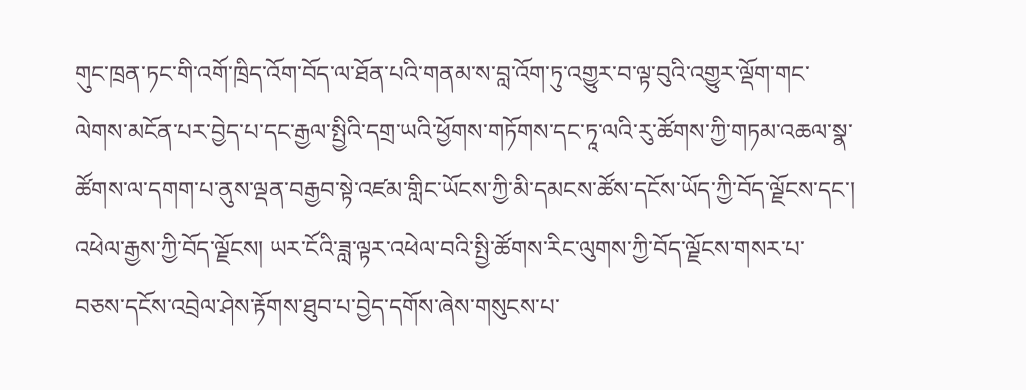གུང་ཁྲན་ཏང་གི་འགོ་ཁྲིད་འོག་བོད་ལ་ཐོན་པའི་གནམ་ས་བླ་འོག་ཏུ་འགྱུར་བ་ལྟ་བུའི་འགྱུར་ལྡོག་གང་ལེགས་མངོན་པར་བྱེད་པ་དང་རྒྱལ་སྤྱིའི་དགྲ་ཡའི་ཕྱོགས་གཏོགས་དང་ཏཱ་ལའི་རུ་ཚོགས་ཀྱི་གཏམ་འཆལ་སྣ་ཚོགས་ལ་དགག་པ་ནུས་ལྡན་བརྒྱབ་སྟེ་འཛམ་གླིང་ཡོངས་ཀྱི་མི་དམངས་ཚོས་དངོས་ཡོད་ཀྱི་བོད་ལྗོངས་དང་། འཕེལ་རྒྱས་ཀྱི་བོད་ལྗོངས། ཡར་ངོའི་ཟླ་ལྟར་འཕེལ་བའི་སྤྱི་ཚོགས་རིང་ལུགས་ཀྱི་བོད་ལྗོངས་གསར་པ་བཅས་དངོས་འབྲེལ་ཤེས་རྟོགས་ཐུབ་པ་བྱེད་དགོས་ཞེས་གསུངས་པ་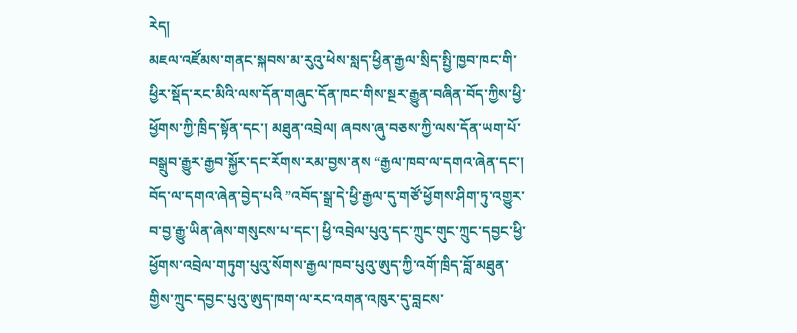རེད།
མཇལ་འཛོམས་གནང་སྐབས་མ་རུའུ་ཕེས་སླད་ཕྱིན་རྒྱལ་སྲིད་སྤྱི་ཁྱབ་ཁང་གི་ཕྱིར་སྡོད་རང་མིའི་ལས་དོན་གཞུང་དོན་ཁང་གིས་སྔར་རྒྱུན་བཞིན་བོད་ཀྱིས་ཕྱི་ཕྱོགས་ཀྱི་ཁྲིད་སྟོན་དང་། མཐུན་འབྲེལ། ཞབས་ཞུ་བཅས་ཀྱི་ལས་དོན་ཡག་པོ་བསྒྲུབ་རྒྱུར་རྒྱབ་སྐྱོར་དང་རོགས་རམ་བྱས་ནས “རྒྱལ་ཁབ་ལ་དགའ་ཞེན་དང་། བོད་ལ་དགའ་ཞེན་བྱེད་པའི ”འབོད་སྒྲ་དེ་ཕྱི་རྒྱལ་དུ་གཙོ་ཕྱོགས་ཤིག་ཏུ་འགྱུར་བ་བྱ་རྒྱུ་ཡིན་ཞེས་གསུངས་པ་དང་། ཕྱི་འབྲེལ་པུའུ་དང་ཀྲུང་གུང་ཀྲུང་དབྱང་ཕྱི་ཕྱོགས་འབྲེལ་གཏུག་པུའུ་སོགས་རྒྱལ་ཁབ་པུའུ་ཨུད་ཀྱི་འགོ་ཁྲིད་བློ་མཐུན་གྱིས་ཀྲུང་དབྱང་པུའུ་ཨུད་ཁག་ལ་རང་འགན་འཁུར་དུ་བླངས་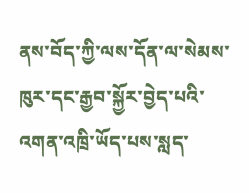ནས་བོད་ཀྱི་ལས་དོན་ལ་སེམས་ཁུར་དང་རྒྱབ་སྐྱོར་བྱེད་པའི་འགན་འཁྲི་ཡོད་པས་སླད་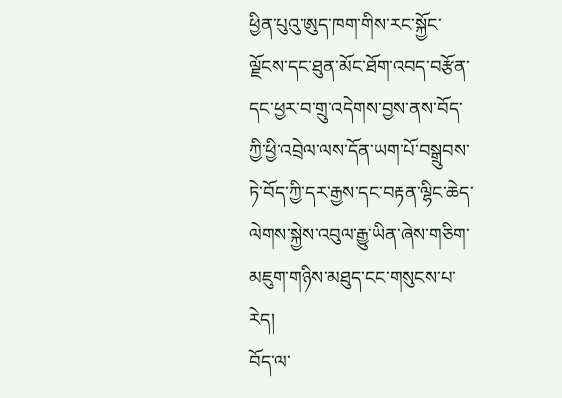ཕྱིན་པུའུ་ཨུད་ཁག་གིས་རང་སྐྱོང་ལྗོངས་དང་ཐུན་མོང་ཐོག་འབད་བརྩོན་དང་ཕྱར་བ་གྲུ་འདེགས་བྱས་ནས་བོད་ཀྱི་ཕྱི་འབྲེལ་ལས་དོན་ཡག་པོ་བསྒྲུབས་ཏེ་བོད་ཀྱི་དར་རྒྱས་དང་བརྟན་ལྷིང་ཆེད་ལེགས་སྐྱེས་འབུལ་རྒྱུ་ཡིན་ཞེས་གཅིག་མཇུག་གཉིས་མཐུད་ངང་གསུངས་པ་རེད།
བོད་ལ་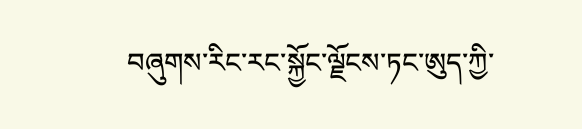བཞུགས་རིང་རང་སྐྱོང་ལྗོངས་ཏང་ཨུད་ཀྱི་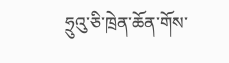ཧྲུའུ་ཅི་ཁྲེན་ཆོན་གོས་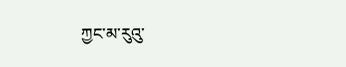ཀྱང་མ་རུའུ་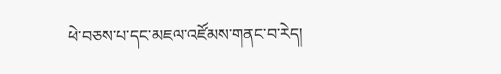ཕེ་བཅས་པ་དང་མཇལ་འཛོམས་གནང་བ་རེད།